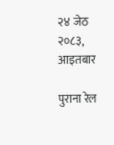२४ जेठ २०८३, आइतबार

पुराना रेल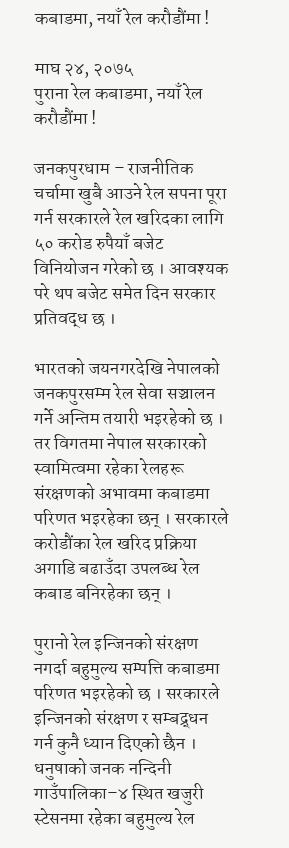कबाडमा, नयाँ रेल करौडौंमा !

माघ २४, २०७५
पुराना रेल कबाडमा, नयाँ रेल करौडौंमा !

जनकपुरधाम – राजनीतिक चर्चामा खुबै आउने रेल सपना पूरा गर्न सरकारले रेल खरिदका लागि ५० करोड रुपैयाँ बजेट विनियोजन गरेको छ । आवश्यक परे थप बजेट समेत दिन सरकार प्रतिवद्ध छ ।

भारतको जयनगरदेखि नेपालको जनकपुरसम्म रेल सेवा सञ्चालन गर्ने अन्तिम तयारी भइरहेको छ । तर विगतमा नेपाल सरकारको स्वामित्वमा रहेका रेलहरू संरक्षणको अभावमा कबाडमा परिणत भइरहेका छन् । सरकारले करोडौंका रेल खरिद प्रक्रिया अगाडि बढाउँदा उपलब्ध रेल कबाड बनिरहेका छन् ।

पुरानो रेल इन्जिनको संरक्षण नगर्दा बहुमुल्य सम्पत्ति कबाडमा परिणत भइरहेको छ । सरकारले इन्जिनको संरक्षण र सम्बद्र्धन गर्न कुनै ध्यान दिएको छैन । धनुषाको जनक नन्दिनी गाउँपालिका–४ स्थित खजुरी स्टेसनमा रहेका बहुमुल्य रेल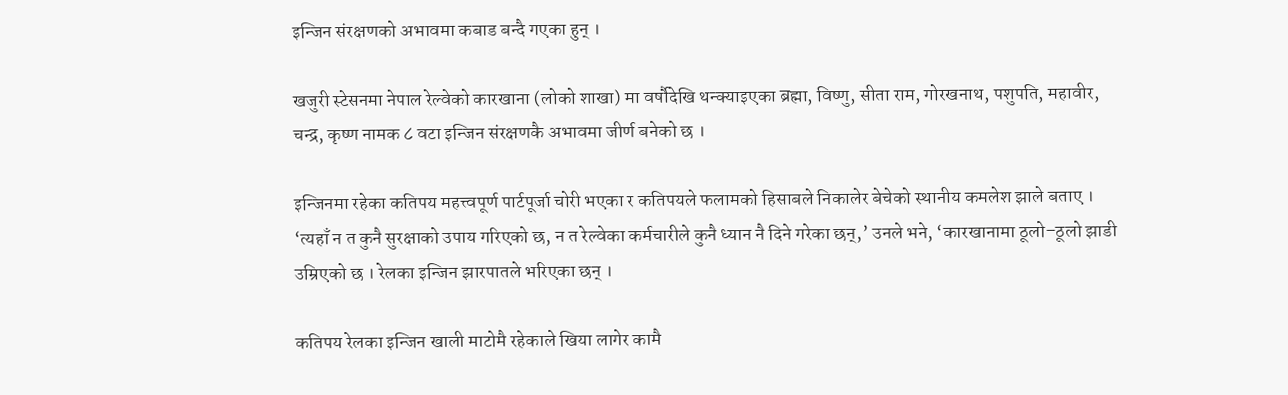इन्जिन संरक्षणको अभावमा कबाड बन्दै गएका हुन् ।

खजुरी स्टेसनमा नेपाल रेल्वेको कारखाना (लोको शाखा) मा वर्षौदेखि थन्क्याइएका ब्रह्मा, विष्णु, सीता राम, गोरखनाथ, पशुपति, महावीर, चन्द्र, कृष्ण नामक ८ वटा इन्जिन संरक्षणकै अभावमा जीर्ण बनेको छ ।

इन्जिनमा रहेका कतिपय महत्त्वपूर्ण पार्टपूर्जा चोरी भएका र कतिपयले फलामको हिसाबले निकालेर बेचेको स्थानीय कमलेश झाले बताए । ‘त्यहाँ न त कुनै सुरक्षाको उपाय गरिएको छ, न त रेल्वेका कर्मचारीले कुनै ध्यान नै दिने गरेका छन्,’ उनले भने, ‘कारखानामा ठूलो–ठूलो झाडी उम्रिएको छ । रेलका इन्जिन झारपातले भरिएका छन् ।

कतिपय रेलका इन्जिन खाली माटोमै रहेकाले खिया लागेर कामै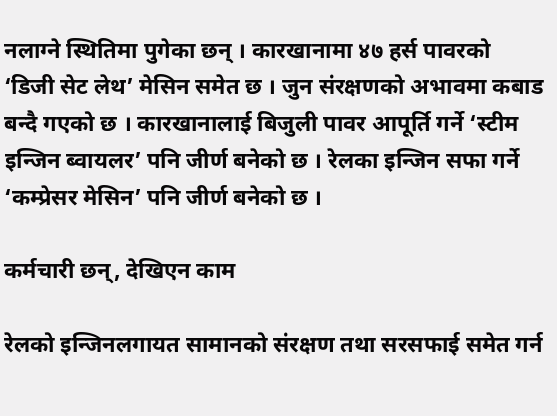नलाग्ने स्थितिमा पुगेका छन् । कारखानामा ४७ हर्स पावरको ‘डिजी सेट लेथ’ मेसिन समेत छ । जुन संरक्षणको अभावमा कबाड बन्दै गएको छ । कारखानालाई बिजुली पावर आपूर्ति गर्ने ‘स्टीम इन्जिन ब्वायलर’ पनि जीर्ण बनेको छ । रेलका इन्जिन सफा गर्ने ‘कम्प्रेसर मेसिन’ पनि जीर्ण बनेको छ ।

कर्मचारी छन्, देखिएन काम

रेलको इन्जिनलगायत सामानको संरक्षण तथा सरसफाई समेत गर्न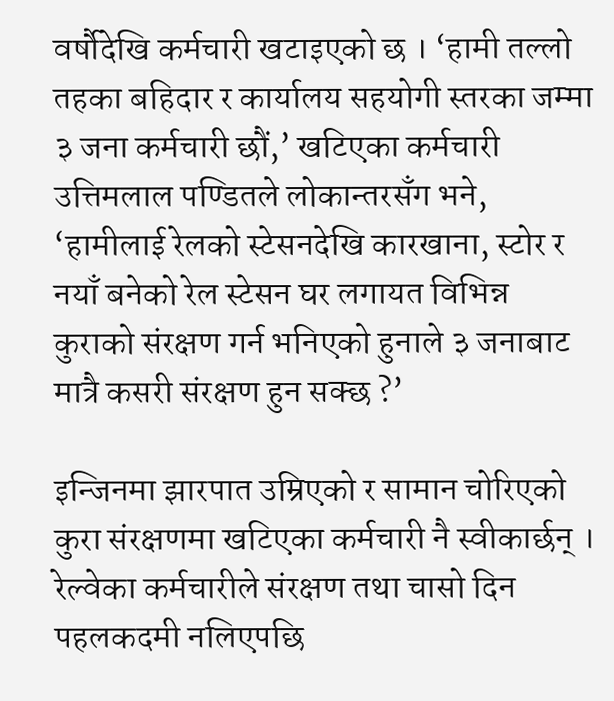वर्षौदेखि कर्मचारी खटाइएको छ । ‘हामी तल्लो तहका बहिदार र कार्यालय सहयोगी स्तरका जम्मा ३ जना कर्मचारी छौं,’ खटिएका कर्मचारी उत्तिमलाल पण्डितले लोकान्तरसँग भने, ‘हामीलाई रेलको स्टेसनदेखि कारखाना, स्टोर र नयाँ बनेको रेल स्टेसन घर लगायत विभिन्न कुराको संरक्षण गर्न भनिएको हुनाले ३ जनाबाट मात्रै कसरी संरक्षण हुन सक्छ ?’

इन्जिनमा झारपात उम्रिएको र सामान चोरिएको कुरा संरक्षणमा खटिएका कर्मचारी नै स्वीकार्छन् । रेल्वेका कर्मचारीले संरक्षण तथा चासो दिन पहलकदमी नलिएपछि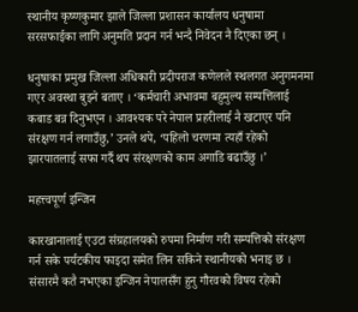स्थानीय कृष्णकुमार झाले जिल्ला प्रशासन कार्यालय धनुषामा सरसफाईका लागि अनुमति प्रदान गर्न भन्दै निवेदन नै दिएका छन् ।

धनुषाका प्रमुख जिल्ला अधिकारी प्रदीपराज कणेलले स्थलगत अनुगमनमा गएर अवस्था बुझ्ने बताए । ‘कर्मचारी अभावमा बहुमुल्य सम्पत्तिलाई कबाड बन्न दिनुभएन । आवश्यक परे नेपाल प्रहरीलाई नै खटाएर पनि संरक्षण गर्न लगाउँछु,’ उनले थपे, ‘पहिलो चरणमा त्यहाँ रहेको झारपातलाई सफा गर्दै थप संरक्षणको काम अगाडि बढाउँछु ।’

महत्त्वपूर्ण इन्जिन

कारखानालाई एउटा संग्रहालयको रुपमा निर्माण गरी सम्पत्तिको संरक्षण गर्न सके पर्यटकीय फाइदा समेत लिन सकिने स्थानीयको भनाइ छ । संसारमै कतै नभएका इन्जिन नेपालसँग हुनु गौरवको विषय रहेको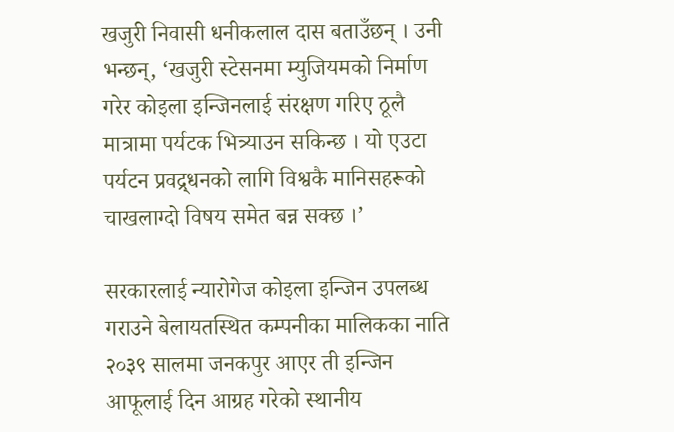खजुरी निवासी धनीकलाल दास बताउँछन् । उनी भन्छन्, ‘खजुरी स्टेसनमा म्युजियमको निर्माण गरेर कोइला इन्जिनलाई संरक्षण गरिए ठूलै मात्रामा पर्यटक भित्र्याउन सकिन्छ । यो एउटा पर्यटन प्रवद्र्धनको लागि विश्वकै मानिसहरूको चाखलाग्दो विषय समेत बन्न सक्छ ।’

सरकारलाई न्यारोगेज कोइला इन्जिन उपलब्ध गराउने बेलायतस्थित कम्पनीका मालिकका नाति २०३९ सालमा जनकपुर आएर ती इन्जिन आफूलाई दिन आग्रह गरेको स्थानीय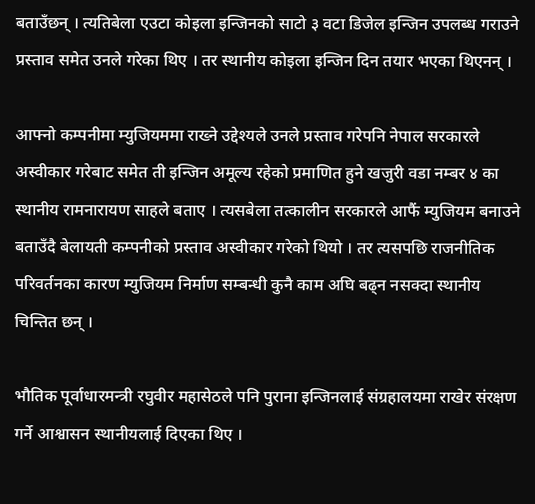बताउँछन् । त्यतिबेला एउटा कोइला इन्जिनको साटो ३ वटा डिजेल इन्जिन उपलब्ध गराउने प्रस्ताव समेत उनले गरेका थिए । तर स्थानीय कोइला इन्जिन दिन तयार भएका थिएनन् ।

आफ्नो कम्पनीमा म्युजियममा राख्ने उद्देश्यले उनले प्रस्ताव गरेपनि नेपाल सरकारले अस्वीकार गरेबाट समेत ती इन्जिन अमूल्य रहेको प्रमाणित हुने खजुरी वडा नम्बर ४ का स्थानीय रामनारायण साहले बताए । त्यसबेला तत्कालीन सरकारले आफैं म्युजियम बनाउने बताउँदै बेलायती कम्पनीको प्रस्ताव अस्वीकार गरेको थियो । तर त्यसपछि राजनीतिक परिवर्तनका कारण म्युजियम निर्माण सम्बन्धी कुनै काम अघि बढ्न नसक्दा स्थानीय चिन्तित छन् ।

भौतिक पूर्वाधारमन्त्री रघुवीर महासेठले पनि पुराना इन्जिनलाई संग्रहालयमा राखेर संरक्षण गर्ने आश्वासन स्थानीयलाई दिएका थिए ।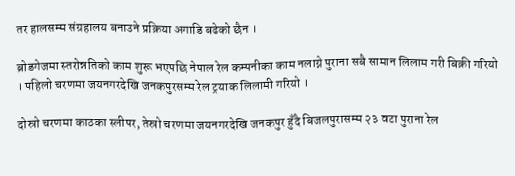तर हालसम्म संग्रहालय बनाउने प्रक्रिया अगाडि बढेको छैन ।

ब्रोडगेजमा स्तरोन्नतिको काम शुरू भएपछि नेपाल रेल कम्पनीका काम नलाग्ने पुराना सबै सामान लिलाम गरी बिक्री गरियो । पहिलो चरणमा जयनगरदेखि जनकपुरसम्म रेल ट्रयाक लिलामी गरियो ।

दोस्रो चरणमा काठका स्लीपर, तेस्रो चरणमा जयनगरदेखि जनकपुर हुँदै बिजलपुरासम्म २३ वटा पुराना रेल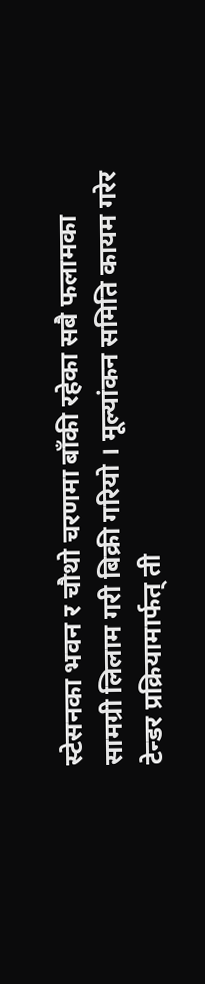स्टेसनका भवन र चौथो चरणमा बाँकी रहेका सबै फलामका सामग्री लिलाम गरी बिक्री गरियो । मूल्यांकन समिति कायम गरेर टेन्डर प्रक्रियामार्फत् ती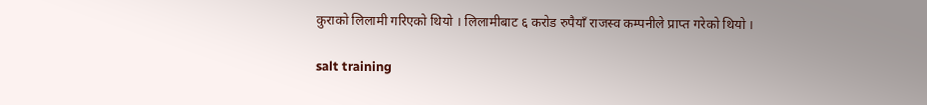कुराको लिलामी गरिएको थियो । लिलामीबाट ६ करोड रुपैयाँ राजस्व कम्पनीले प्राप्त गरेको थियो ।

salt training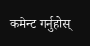कमेन्ट गर्नुहोस्